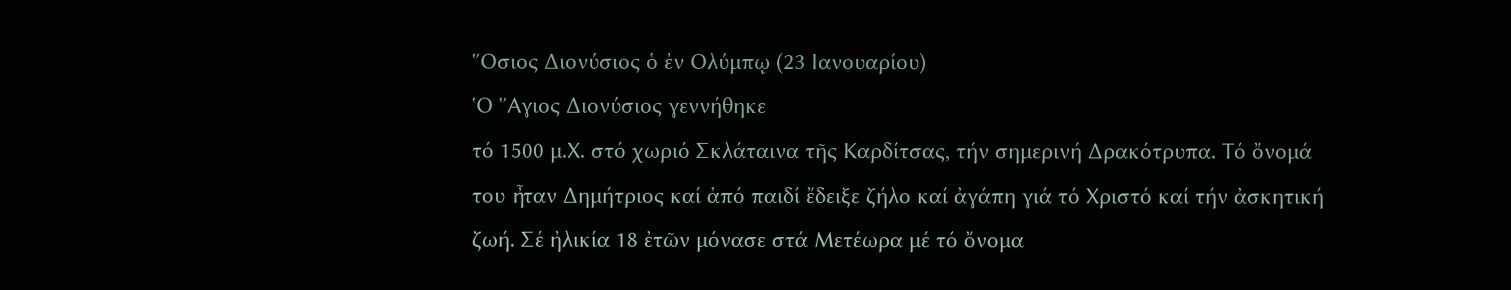῞Οσιος Διονύσιος ὁ ἐν Ολύμπῳ (23 Ιανουαρίου)
῾Ο ῞Αγιος Διονύσιος γεννήθηκε
τό 1500 μ.Χ. στό χωριό Σκλάταινα τῆς Καρδίτσας, τήν σημερινή Δρακότρυπα. Τό ὄνομά
του ἦταν Δημήτριος καί ἀπό παιδί ἔδειξε ζήλο καί ἀγάπη γιά τό Χριστό καί τήν ἀσκητική
ζωή. Σέ ἠλικία 18 ἐτῶν μόνασε στά Μετέωρα μέ τό ὄνομα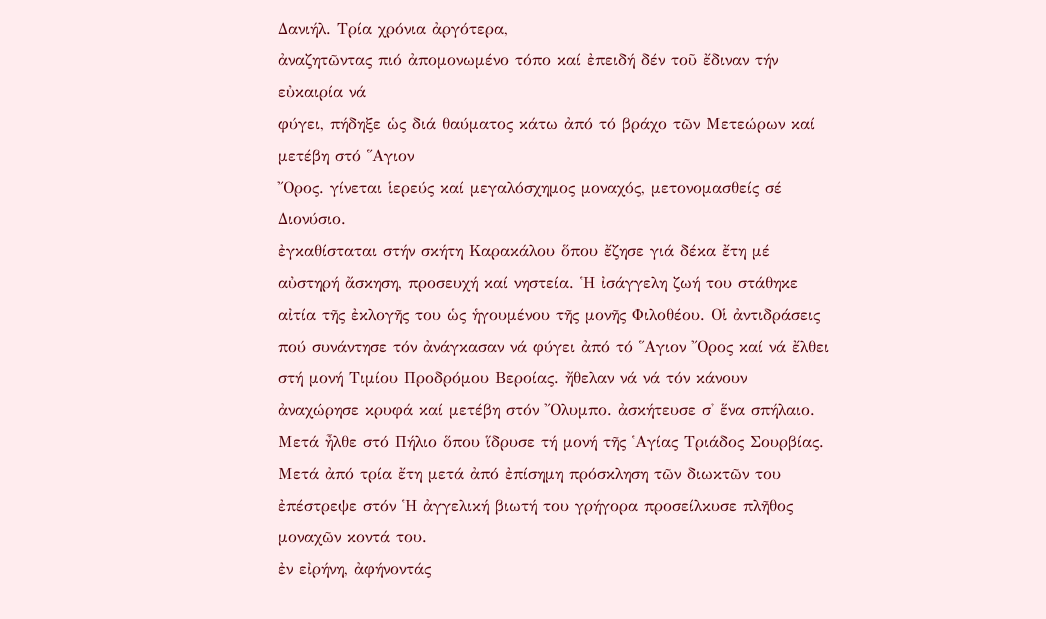Δανιήλ. Τρία χρόνια ἀργότερα,
ἀναζητῶντας πιό ἀπομονωμένο τόπο καί ἐπειδή δέν τοῦ ἔδιναν τήν εὐκαιρία νά
φύγει, πήδηξε ὡς διά θαύματος κάτω ἀπό τό βράχο τῶν Μετεώρων καί μετέβη στό ῞Αγιον
῎Ορος. γίνεται ἱερεύς καί μεγαλόσχημος μοναχός, μετονομασθείς σέ
Διονύσιο.
ἐγκαθίσταται στήν σκήτη Καρακάλου ὅπου ἔζησε γιά δέκα ἔτη μέ αὐστηρή ἄσκηση, προσευχή καί νηστεία. ῾Η ἰσάγγελη ζωή του στάθηκε αἰτία τῆς ἐκλογῆς του ὡς ἡγουμένου τῆς μονῆς Φιλοθέου. Οἱ ἀντιδράσεις πού συνάντησε τόν ἀνάγκασαν νά φύγει ἀπό τό ῞Αγιον ῎Ορος καί νά ἔλθει στή μονή Τιμίου Προδρόμου Βεροίας. ἤθελαν νά νά τόν κάνουν ἀναχώρησε κρυφά καί μετέβη στόν ῎Ολυμπο. ἀσκήτευσε σ̉ ἕνα σπήλαιο. Μετά ἦλθε στό Πήλιο ὅπου ἵδρυσε τή μονή τῆς ῾Αγίας Τριάδος Σουρβίας. Μετά ἀπό τρία ἔτη μετά ἀπό ἐπίσημη πρόσκληση τῶν διωκτῶν του ἐπέστρεψε στόν ῾Η ἀγγελική βιωτή του γρήγορα προσείλκυσε πλῆθος μοναχῶν κοντά του.
ἐν εἰρήνη, ἀφήνοντάς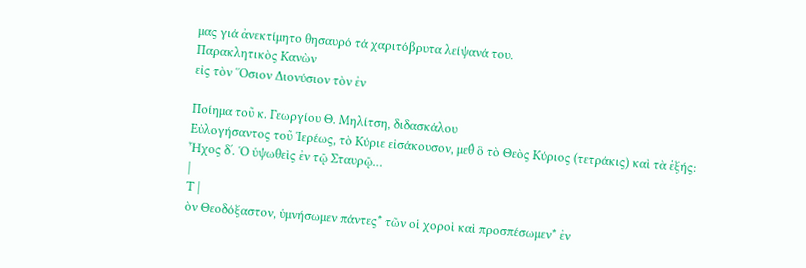μας γιά ἀνεκτίμητο θησαυρό τά χαριτόβρυτα λείψανά του.
Παρακλητικὸς Κανὼν
εἰς τὸν ῞Οσιον Διονύσιον τὸν ἐν

Ποίημα τοῦ κ. Γεωργίου Θ. Μηλίτση, διδασκάλου
Εὐλογήσαντος τοῦ ῾Ιερέως, τὸ Κύριε εἰσάκουσον, μεθ̉ ὃ τὸ Θεὸς Κύριος (τετράκις) καὶ τὰ ἑξής:
Ἦχος δʹ. ῾Ο ὑψωθεὶς ἐν τῷ Σταυρῷ…
|
Τ |
ὸν Θεοδόξαστον, ὑμνήσωμεν πάντες* τῶν οἱ χοροὶ καὶ προσπέσωμεν* ἐν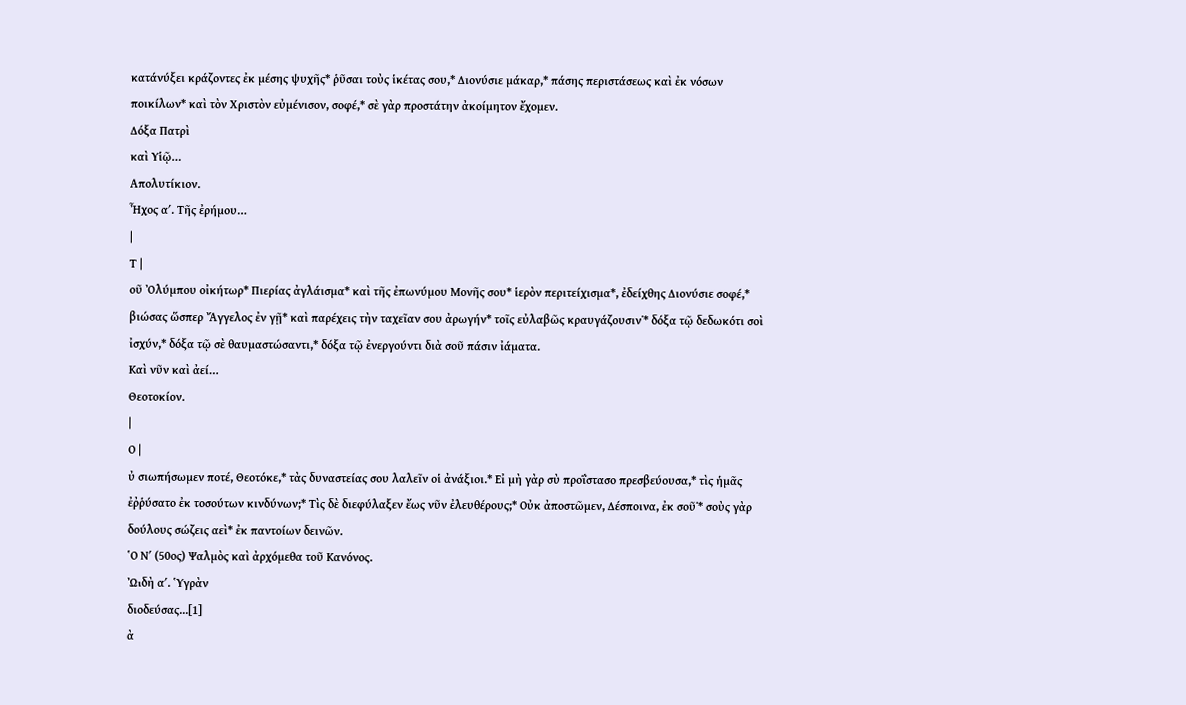κατάνύξει κράζοντες ἐκ μέσης ψυχῆς* ῥῦσαι τοὺς ἱκέτας σου,* Διονύσιε μάκαρ,* πάσης περιστάσεως καὶ ἐκ νόσων ποικίλων* καὶ τὸν Χριστὸν εὐμένισον, σοφέ,* σὲ γὰρ προστάτην ἀκοίμητον ἔχομεν.
Δόξα Πατρὶ
καὶ Υἱῷ…
Απολυτίκιον.
Ἦχος αʹ. Τῆς ἐρήμου…
|
Τ |
οῦ Ὀλύμπου οἰκήτωρ* Πιερίας ἀγλάισμα* καὶ τῆς ἐπωνύμου Μονῆς σου* ἱερὸν περιτείχισμα*, ἐδείχθης Διονύσιε σοφέ,* βιώσας ὥσπερ Ἄγγελος ἐν γῇ* καὶ παρέχεις τὴν ταχεῖαν σου ἀρωγήν* τοῖς εὐλαβῶς κραυγάζουσιν˙* δόξα τῷ δεδωκότι σοὶ ἰσχύν,* δόξα τῷ σὲ θαυμαστώσαντι,* δόξα τῷ ἐνεργούντι διὰ σοῦ πάσιν ἰάματα.
Καὶ νῦν καὶ ἀεί…
Θεοτοκίον.
|
Ο |
ὐ σιωπήσωμεν ποτέ, Θεοτόκε,* τὰς δυναστείας σου λαλεῖν οἱ ἀνάξιοι.* Εἰ μὴ γὰρ σὺ προΐστασο πρεσβεύουσα,* τὶς ἡμᾶς ἐῤῥύσατο ἐκ τοσούτων κινδύνων;* Τὶς δὲ διεφύλαξεν ἔως νῦν ἐλευθέρους;* Οὐκ ἀποστῶμεν, Δέσποινα, ἐκ σοῦ˙* σοὺς γὰρ δούλους σώζεις αεὶ* ἐκ παντοίων δεινῶν.
῾Ο Νʹ (50ος) Ψαλμὸς καὶ ἀρχόμεθα τοῦ Κανόνος.
ᾨδὴ αʹ. ῾Υγρὰν
διοδεύσας...[1]
ὰ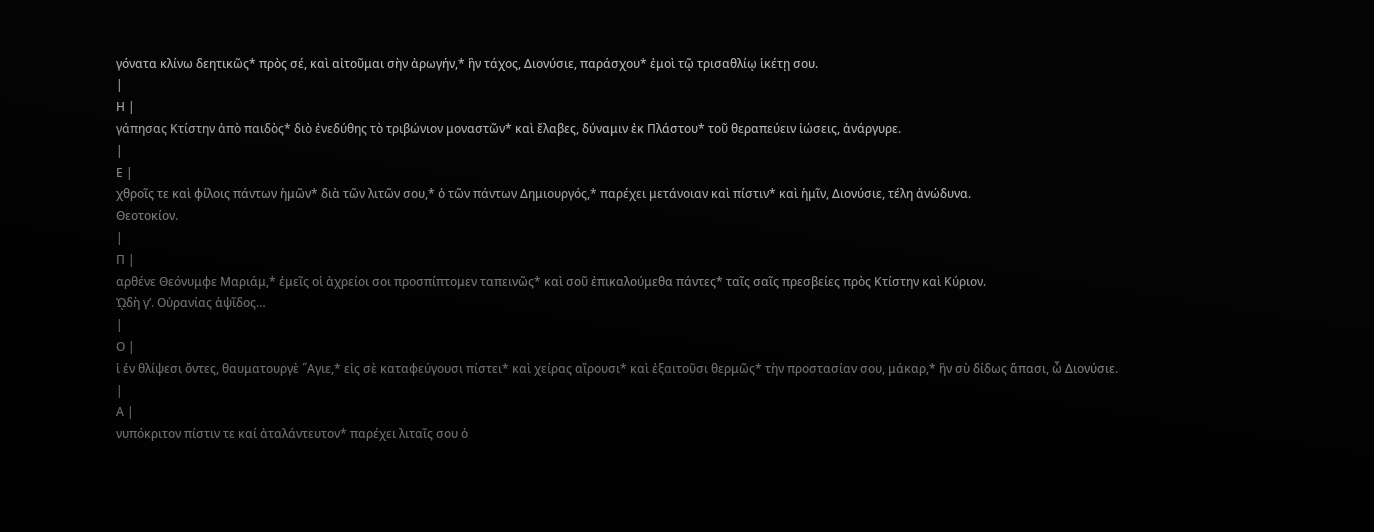γόνατα κλίνω δεητικῶς* πρὸς σέ, καὶ αἰτοῦμαι σὴν ἀρωγήν,* ἣν τάχος, Διονύσιε, παράσχου* ἐμοὶ τῷ τρισαθλίῳ ἱκέτῃ σου.
|
Η |
γάπησας Κτίστην ἀπὸ παιδὸς* διὸ ἐνεδύθης τὸ τριβώνιον μοναστῶν* καὶ ἔλαβες, δύναμιν ἐκ Πλάστου* τοῦ θεραπεύειν ἰώσεις, ἀνάργυρε.
|
Ε |
χθροῖς τε καὶ φίλοις πάντων ἡμῶν* διὰ τῶν λιτῶν σου,* ὁ τῶν πάντων Δημιουργός,* παρέχει μετάνοιαν καὶ πίστιν* καὶ ἡμῖν, Διονύσιε, τέλη ἀνώδυνα.
Θεοτοκίον.
|
Π |
αρθένε Θεόνυμφε Μαριάμ,* ἐμεῖς οἱ ἀχρείοι σοι προσπίπτομεν ταπεινῶς* καὶ σοῦ ἐπικαλούμεθα πάντες* ταῖς σαῖς πρεσβείες πρὸς Κτίστην καὶ Κύριον.
ᾨδὴ γ’. Οὐρανίας ἁψῖδος…
|
Ο |
ἱ ἐν θλίψεσι ὄντες, θαυματουργὲ ῞Αγιε,* εἰς σὲ καταφεύγουσι πίστει* καὶ χείρας αἴρουσι* καὶ ἐξαιτοῦσι θερμῶς* τὴν προστασίαν σου, μάκαρ,* ἣν σὺ δίδως ἅπασι, ὦ Διονύσιε.
|
Α |
νυπόκριτον πίστιν τε καί ἀταλάντευτον* παρέχει λιταῖς σου ὁ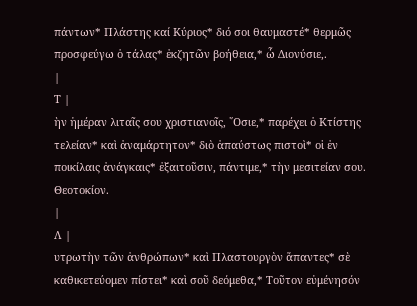πάντων* Πλάστης καί Κύριος* διό σοι θαυμαστέ* θερμῶς προσφεύγω ὁ τάλας* ἐκζητῶν βοήθεια,* ὦ Διονύσιε,.
|
Τ |
ὴν ἡμέραν λιταῖς σου χριστιανοῖς, ῞Οσιε,* παρέχει ὁ Κτίστης τελείαν* καὶ ἀναμάρτητον* διὸ ἀπαύστως πιστοὶ* οἱ ἐν ποικίλαις ἀνάγκαις* ἐξαιτοῦσιν, πάντιμε,* τὴν μεσιτείαν σου.
Θεοτοκίον.
|
Λ |
υτρωτὴν τῶν ἀνθρώπων* καὶ Πλαστουργὸν ἅπαντες* σὲ καθικετεύομεν πίστει* καὶ σοῦ δεόμεθα,* Τοῦτον εὐμένησόν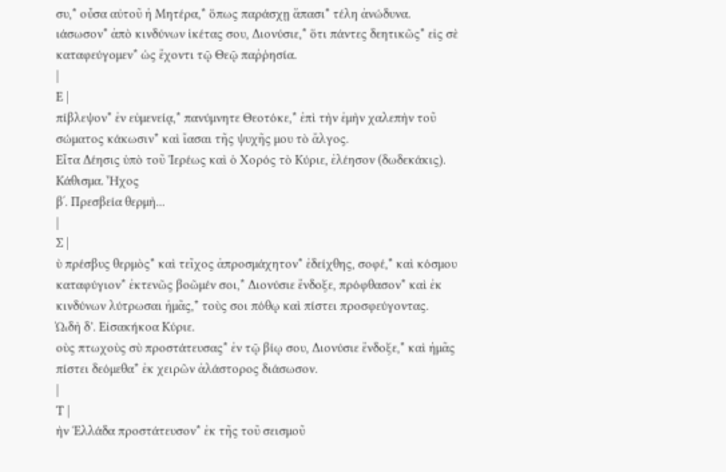συ,* οὖσα αὐτοῦ ἡ Μητέρα,* ὅπως παράσχῃ ἅπασι* τέλη ἀνώδυνα.
ιάσωσον* ἀπὸ κινδύνων ἱκέτας σου, Διονύσιε,* ὅτι πάντες δεητικῶς* εἰς σὲ καταφεύγομεν* ὡς ἔχοντι τῷ Θεῷ παῤῥησία.
|
Ε |
πίβλεψον* ἐν εὐμενείᾳ,* πανύμνητε Θεοτόκε,* ἐπὶ τὴν ἐμὴν χαλεπὴν τοῦ σώματος κάκωσιν* καὶ ἴασαι τῆς ψυχῆς μου τὸ ἄλγος.
Εἶτα Δέησις ὑπὸ τοῦ ῾Ιερέως καὶ ὁ Χορός τὸ Κύριε, ἐλέησον (δωδεκάκις).
Κάθισμα. Ἦχος
βʹ. Πρεσβεία θερμὴ...
|
Σ |
ὺ πρέσβυς θερμὸς* καὶ τεῖχος ἀπροσμάχητον* ἐδείχθης, σοφέ,* καὶ κόσμου καταφύγιον* ἐκτενῶς βοῶμέν σοι,* Διονύσιε ἔνδοξε, πρόφθασον* καὶ ἐκ κινδύνων λύτρωσαι ἡμᾶς,* τοὺς σοι πόθῳ καὶ πίστει προσφεύγοντας.
ᾨδὴ δ’. Εἰσακήκοα Κύριε.
οὺς πτωχοὺς σὺ προστάτευσας* ἐν τῷ βίῳ σου, Διονύσιε ἔνδοξε,* καὶ ἡμᾶς πίστει δεόμεθα* ἐκ χειρῶν ἀλάστορος διάσωσον.
|
Τ |
ὴν ῾Ελλάδα προστάτευσον* ἐκ τῆς τοῦ σεισμοῦ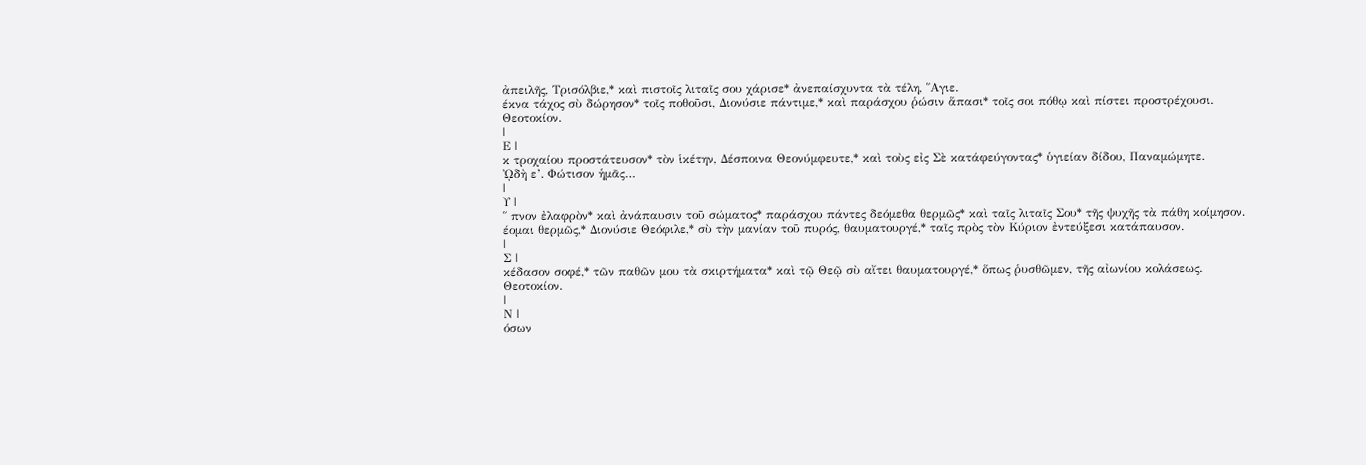ἀπειλῆς, Τρισόλβιε,* καὶ πιστοῖς λιταῖς σου χάρισε* ἀνεπαίσχυντα τὰ τέλη, ῞Αγιε.
έκνα τάχος σὺ δώρησον* τοῖς ποθοῦσι, Διονύσιε πάντιμε,* καὶ παράσχου ῥώσιν ἅπασι* τοῖς σοι πόθῳ καὶ πίστει προστρέχουσι.
Θεοτοκίον.
|
Ε |
κ τροχαίου προστάτευσον* τὸν ἱκέτην, Δέσποινα Θεονύμφευτε,* καὶ τοὺς εἰς Σὲ κατάφεύγοντας* ὑγιείαν δίδου, Παναμώμητε.
ᾨδὴ ε’. Φώτισον ἡμᾶς…
|
Υ |
῞ πνον ἐλαφρὸν* καὶ ἀνάπαυσιν τοῦ σώματος* παράσχου πάντες δεόμεθα θερμῶς* καὶ ταῖς λιταῖς Σου* τῆς ψυχῆς τὰ πάθη κοίμησον.
έομαι θερμῶς,* Διονύσιε Θεόφιλε,* σὺ τὴν μανίαν τοῦ πυρός, θαυματουργέ,* ταῖς πρὸς τὸν Κύριον ἐντεύξεσι κατάπαυσον.
|
Σ |
κέδασον σοφέ,* τῶν παθῶν μου τὰ σκιρτήματα* καὶ τῷ Θεῷ σὺ αἴτει θαυματουργέ,* ὅπως ῥυσθῶμεν, τῆς αἰωνίου κολάσεως.
Θεοτοκίον.
|
Ν |
όσων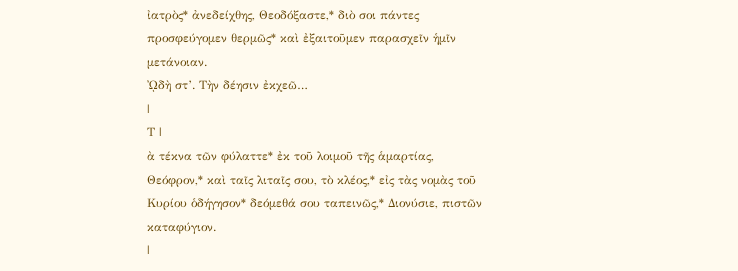ἰατρὸς* ἀνεδείχθης, Θεοδόξαστε,* διὸ σοι πάντες προσφεύγομεν θερμῶς* καὶ ἐξαιτοῦμεν παρασχεῖν ἡμῖν μετάνοιαν.
ᾨδὴ στ’. Τὴν δέησιν ἐκχεῶ…
|
Τ |
ὰ τέκνα τῶν φύλαττε* ἐκ τοῦ λοιμοῦ τῆς ἁμαρτίας, Θεόφρον,* καὶ ταῖς λιταῖς σου, τὸ κλέος,* εἰς τὰς νομὰς τοῦ Κυρίου ὁδήγησον* δεόμεθά σου ταπεινῶς,* Διονύσιε, πιστῶν καταφύγιον.
|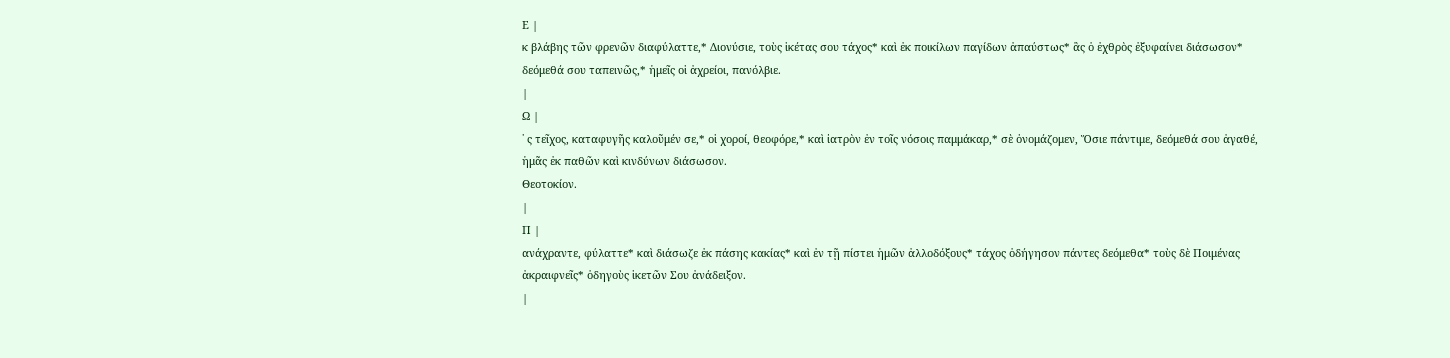Ε |
κ βλάβης τῶν φρενῶν διαφύλαττε,* Διονύσιε, τοὺς ἱκέτας σου τάχος* καὶ ἐκ ποικίλων παγίδων ἀπαύστως* ἃς ὁ ἐχθρὸς ἐξυφαίνει διάσωσον* δεόμεθά σου ταπεινῶς,* ἡμεῖς οἱ ἀχρείοι, πανόλβιε.
|
Ω |
῾ ς τεῖχος, καταφυγῆς καλοῦμέν σε,* οἱ χοροί, θεοφόρε,* καὶ ἰατρὸν ἐν τοῖς νόσοις παμμάκαρ,* σὲ ὀνομάζομεν, Ὅσιε πάντιμε, δεόμεθά σου ἀγαθέ, ἡμᾶς ἐκ παθῶν καὶ κινδύνων διάσωσον.
Θεοτοκίον.
|
Π |
ανάχραντε, φύλαττε* καὶ διάσωζε ἐκ πάσης κακίας* καὶ ἐν τῇ πίστει ἡμῶν ἀλλοδόξους* τάχος ὁδήγησον πάντες δεόμεθα* τοὺς δὲ Ποιμένας ἀκραιφνεῖς* ὁδηγοὺς ἱκετῶν Σου ἀνάδειξον.
|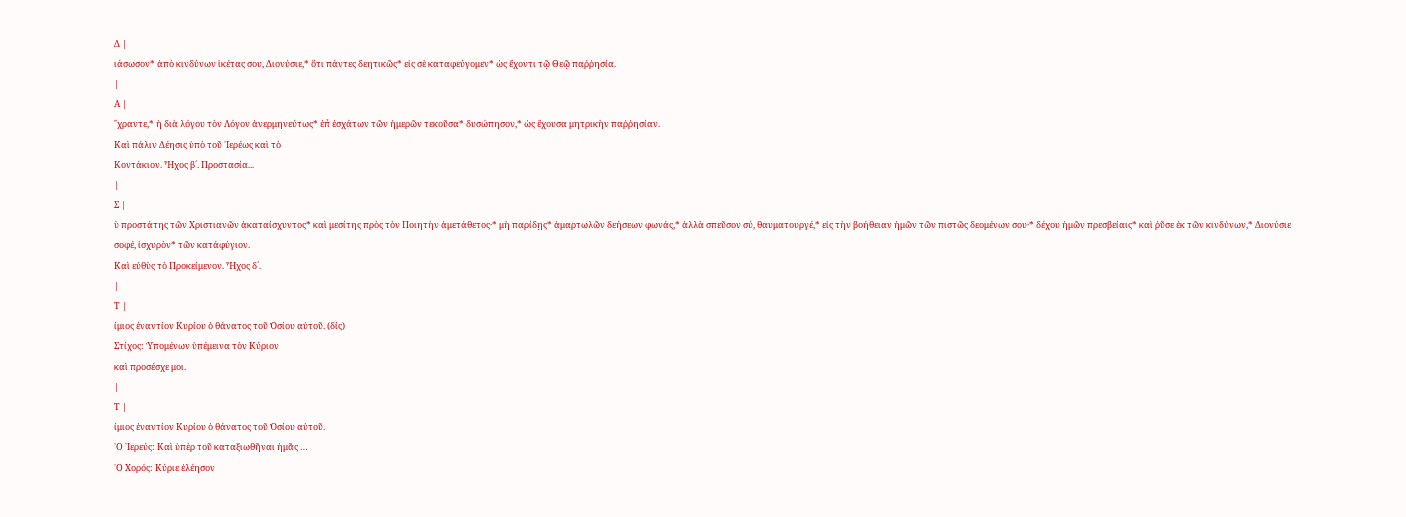Δ |
ιάσωσον* ἀπὸ κινδύνων ἱκέτας σου, Διονύσιε,* ὅτι πάντες δεητικῶς* εἰς σὲ καταφεύγομεν* ὡς ἔχοντι τῷ Θεῷ παῤῥησία.
|
Α |
῎χραντε,* ἡ διὰ λόγου τὸν Λόγον ἀνερμηνεύτως* ἐπ̉ ἐσχάτων τῶν ἡμερῶν τεκοῦσα* δυσώπησον,* ὡς ἔχουσα μητρικὴν παῤῥησίαν.
Καὶ πάλιν Δέησις ὑπὸ τοῦ ῾Ιερέως καὶ τὸ
Κοντάκιον. Ἦχος β´. Προστασία...
|
Σ |
ὺ προστάτης τῶν Χριστιανῶν ἀκαταίσχυντος* καὶ μεσίτης πρὸς τὸν Ποιητὴν ἀμετάθετος·* μὴ παρίδῃς* ἁμαρτωλῶν δεήσεων φωνάς,* ἀλλὰ σπεῦσον σύ, θαυματουργέ,* εἰς τὴν βοήθειαν ἡμῶν τῶν πιστῶς δεομένων σου·* δέχου ἡμῶν πρεσβείαις* καὶ ῥῦσε ἐκ τῶν κινδύνων,* Διονύσιε σοφέ, ἰσχυρὸν* τῶν κατάφύγιον.
Καὶ εὐθὺς τὸ Προκείμενον. Ἦχος δ´.
|
Τ |
ίμιος ἐναντίον Κυρίου ὁ θάνατος τοῦ Ὁσίου αὐτοῦ. (δίς)
Στίχος: Ὑπομένων ὑπέμεινα τὸν Κύριον
καὶ προσέσχε μοι.
|
Τ |
ίμιος ἐναντίον Κυρίου ὁ θάνατος τοῦ Ὁσίου αὐτοῦ.
῾Ο ῾Ιερεύς: Καὶ ὑπὲρ τοῦ καταξιωθῆναι ἡμᾶς …
῾Ο Χορός: Κύριε ἐλέησον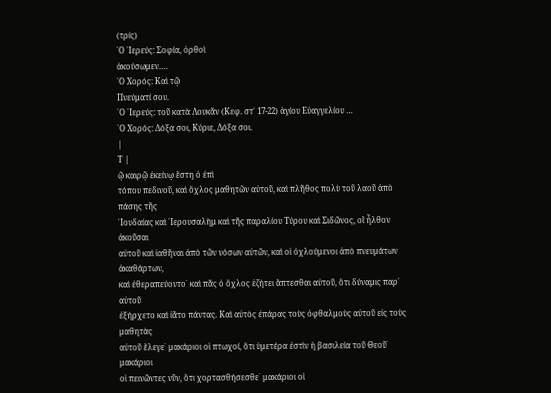(τρίς)
῾Ο ῾Ιερεύς: Σοφία, ὀρθοὶ
ἀκούσωμεν….
῾Ο Χορός: Καὶ τῷ
Πνεύματί σου.
῾Ο ῾Ιερεύς: τοῦ κατὰ Λουκᾶν (Κεφ. στ΄ 17-22) ἁγίου Εὐαγγελίου …
῾Ο Χορός: Δόξα σοι, Κύριε, Δόξα σοι.
|
Τ |
ῷ καιρῷ ἐκείνῳ ἔστη ὁ ἐπὶ
τόπου πεδινοῦ, καὶ ὄχλος μαθητῶν αὐτοῦ, καὶ πλῆθος πολὺ τοῦ λαοῦ ἀπὸ πάσης τῆς
᾿Ιουδαίας καὶ ῾Ιερουσαλὴμ καὶ τῆς παραλίου Τύρου καὶ Σιδῶνος, οἳ ἦλθον ἀκοῦσαι
αὐτοῦ καὶ ἰαθῆναι ἀπὸ τῶν νόσων αὐτῶν, καὶ οἱ ὀχλούμενοι ἀπὸ πνευμάτων ἀκαθάρτων,
καὶ ἐθεραπεύοντο˙ καὶ πᾶς ὁ ὄχλος ἐζήτει ἅπτεσθαι αὐτοῦ, ὅτι δύναμις παρ᾿ αὐτοῦ
ἐξήρχετο καὶ ἰᾶτο πάντας. Καὶ αὐτὸς ἐπάρας τοὺς ὀφθαλμοὺς αὐτοῦ εἰς τοὺς μαθητὰς
αὐτοῦ ἔλεγε˙ μακάριοι οἱ πτωχοί, ὅτι ὑμετέρα ἐστὶν ἡ βασιλεία τοῦ Θεοῦ˙ μακάριοι
οἱ πεινῶντες νῦν, ὅτι χορτασθήσεσθε˙ μακάριοι οἱ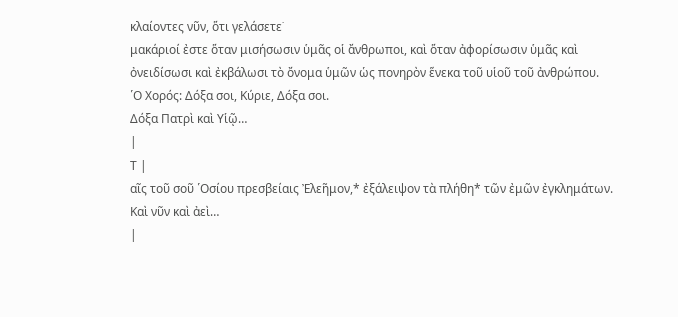κλαίοντες νῦν, ὅτι γελάσετε˙
μακάριοί ἐστε ὅταν μισήσωσιν ὑμᾶς οἱ ἄνθρωποι, καὶ ὅταν ἀφορίσωσιν ὑμᾶς καὶ
ὀνειδίσωσι καὶ ἐκβάλωσι τὸ ὄνομα ὑμῶν ὡς πονηρὸν ἕνεκα τοῦ υἱοῦ τοῦ ἀνθρώπου.
῾Ο Χορός: Δόξα σοι, Κύριε, Δόξα σοι.
Δόξα Πατρὶ καὶ Υἱῷ…
|
Τ |
αῖς τοῦ σοῦ ῾Οσίου πρεσβείαις Ἐλεῆμον,* ἐξάλειψον τὰ πλήθη* τῶν ἐμῶν ἐγκλημάτων.
Καὶ νῦν καὶ ἀεὶ…
|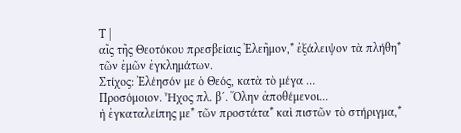Τ |
αῖς τῆς Θεοτόκου πρεσβείαις Ἐλεῆμον,* ἐξάλειψον τὰ πλήθη* τῶν ἐμῶν ἐγκλημάτων.
Στίχος: Ἐλέησόν με ὁ Θεός, κατὰ τὸ μέγα …
Προσόμοιον. Ἦχος πλ. β´. Ὅλην ἀποθέμενοι...
ὴ ἐγκαταλείπης με* τῶν προστάτα* καὶ πιστῶν τὸ στήριγμα,*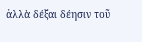ἀλλὰ δέξαι δέησιν τοῦ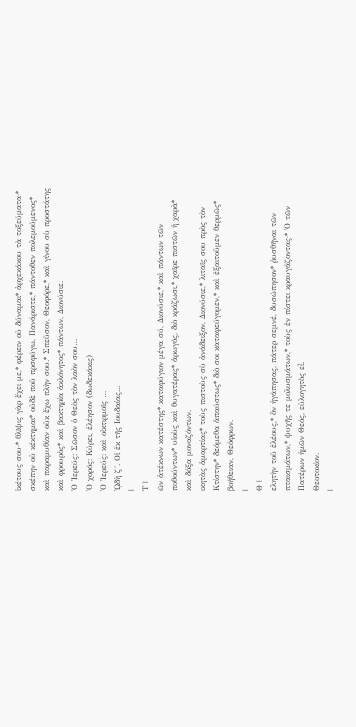ἱκέτους σου·* θλῖψις γὰρ ἔχει με,* φέρειν οὐ δύναμαι* ἀρχεκάκου τὰ τοξεύματα·* σκέπην οὐ κέκτημαι* οὐδὲ ποῦ πρσφύγω, Πανάριστε,* πάντοθεν πολεμούμενος* καὶ παραμυθίαν οὐκ ἔχω πλὴν σου.* Σπεῦσον, Θεοφόρε,* καὶ γίνου σὺ προστάτης καὶ φρουρὸς* καὶ βακτηρία ἀκλόνητος* πάντων, Διονύσιε.
῾Ο ῾Ιερεύς: Σῶσον ὁ Θεὸς τὸν λαὸν σου…
῾Ο χορός: Κύρει, ἐλέησον (δωδεκάκις)
῾Ο ῾Ιερεύς: καὶ οἰκτιρμοῖς …
ᾨδὴ ζ´. Οἱ ἐκ τῆς Ιουδαίας...
|
Τ |
ῶν ἀτέκνων κατέστης* καταφύγιον μέγα σύ, Διονύσιε,* καὶ πάντων τῶν ποθούντων* υἱοὺς καὶ θυγατέρας* ἀρωγός, διὸ κράζωσι,* χαῖρε πιστῶν ἡ χαρὰ* καὶ δόξα μοναζόντων.
ικητὰς ἁμαρτίας* τοὺς πιστοὺς σὺ ἀνάδειξον, Διονύσιε,* λιταῖς σου πρὸς τὸν Κτίστην* δεόμεθα ἁπαύστως* διὸ σοι καταφεύγομεν,* καὶ ἐξαιτοῦμεν θερμῶς* βοήθειαν, Θεόφρων.
|
Θ |
ελητὴν τοῦ ἐλέους,* ὃν ἠγάπησας, πάτερ σεμνέ, δυσώπησον* ῥυσθῆναι τῶν πταισμάτων,* ψυχῆς τε μολυσμάτων,* τοὺς ἐν πίστει κραυγάζοντας·* Ὁ τῶν Πατέρων ἡμῶν Θεός, εὐλογητὸς εἶ.
Θεοτοκίον.
|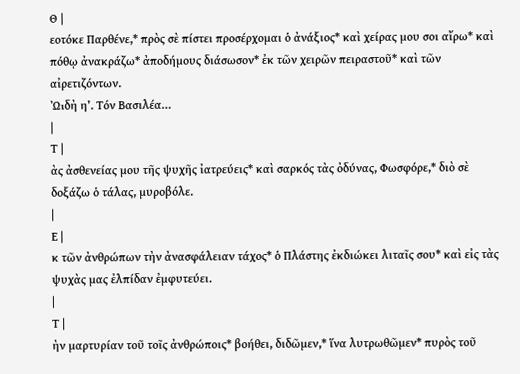Θ |
εοτόκε Παρθένε,* πρὸς σὲ πίστει προσέρχομαι ὁ ἀνάξιος* καὶ χείρας μου σοι αἴρω* καὶ πόθῳ ἀνακράζω* ἀποδήμους διάσωσον* ἐκ τῶν χειρῶν πειραστοῦ* καὶ τῶν αἰρετιζόντων.
ᾨδὴ η’. Τόν Βασιλέα…
|
Τ |
ὰς ἀσθενείας μου τῆς ψυχῆς ἰατρεύεις* καὶ σαρκός τὰς ὀδύνας, Φωσφόρε,* διὸ σὲ δοξάζω ὁ τάλας, μυροβόλε.
|
Ε |
κ τῶν ἀνθρώπων τὴν ἀνασφάλειαν τάχος* ὁ Πλάστης ἐκδιώκει λιταῖς σου* καὶ εἰς τὰς ψυχὰς μας ἐλπίδαν ἐμφυτεύει.
|
Τ |
ὴν μαρτυρίαν τοῦ τοῖς ἀνθρώποις* βοήθει, διδῶμεν,* ἵνα λυτρωθῶμεν* πυρὸς τοῦ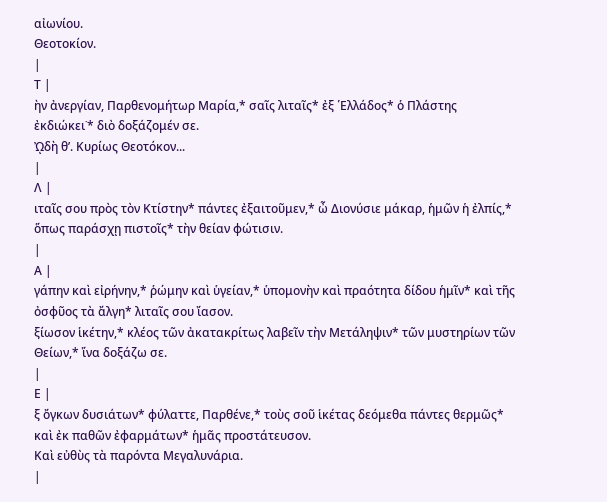αἰωνίου.
Θεοτοκίον.
|
Τ |
ὴν ἀνεργίαν, Παρθενομήτωρ Μαρία,* σαῖς λιταῖς* ἐξ ῾Ελλάδος* ὁ Πλάστης ἐκδιώκει˙* διὸ δοξάζομέν σε.
ᾨδὴ θʹ. Κυρίως Θεοτόκον...
|
Λ |
ιταῖς σου πρὸς τὸν Κτίστην* πάντες ἐξαιτοῦμεν,* ὦ Διονύσιε μάκαρ, ἡμῶν ἡ ἐλπίς,* ὅπως παράσχῃ πιστοῖς* τὴν θείαν φώτισιν.
|
Α |
γάπην καὶ εἰρήνην,* ῥώμην καὶ ὑγείαν,* ὑπομονὴν καὶ πραότητα δίδου ἡμῖν* καὶ τῆς ὀσφῦος τὰ ἄλγη* λιταῖς σου ἴασον.
ξίωσον ἱκέτην,* κλέος τῶν ἀκατακρίτως λαβεῖν τὴν Μετάληψιν* τῶν μυστηρίων τῶν Θείων,* ἵνα δοξάζω σε.
|
Ε |
ξ ὄγκων δυσιάτων* φύλαττε, Παρθένε,* τοὺς σοῦ ἱκέτας δεόμεθα πάντες θερμῶς* καὶ ἐκ παθῶν ἐφαρμάτων* ἡμᾶς προστάτευσον.
Καὶ εὐθὺς τὰ παρόντα Μεγαλυνάρια.
|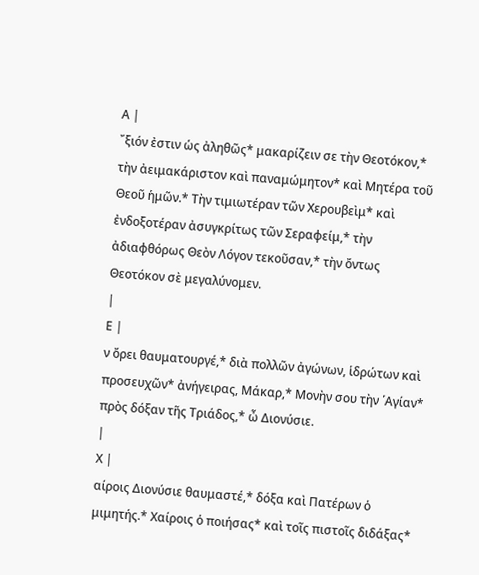Α |
῎ξιόν ἐστιν ὡς ἀληθῶς* μακαρίζειν σε τὴν Θεοτόκον,* τὴν ἀειμακάριστον καὶ παναμώμητον* καὶ Μητέρα τοῦ Θεοῦ ἡμῶν.* Τὴν τιμιωτέραν τῶν Χερουβεὶμ* καὶ ἐνδοξοτέραν ἀσυγκρίτως τῶν Σεραφείμ,* τὴν ἀδιαφθόρως Θεὸν Λόγον τεκοῦσαν,* τὴν ὄντως Θεοτόκον σὲ μεγαλύνομεν.
|
Ε |
ν ὄρει θαυματουργέ,* διὰ πολλῶν ἀγώνων, ἱδρώτων καὶ προσευχῶν* ἀνήγειρας, Μάκαρ,* Μονὴν σου τὴν ῾Αγίαν* πρὸς δόξαν τῆς Τριάδος,* ὦ Διονύσιε.
|
Χ |
αίροις Διονύσιε θαυμαστέ,* δόξα καὶ Πατέρων ὁ μιμητής.* Χαίροις ὁ ποιήσας* καὶ τοῖς πιστοῖς διδάξας*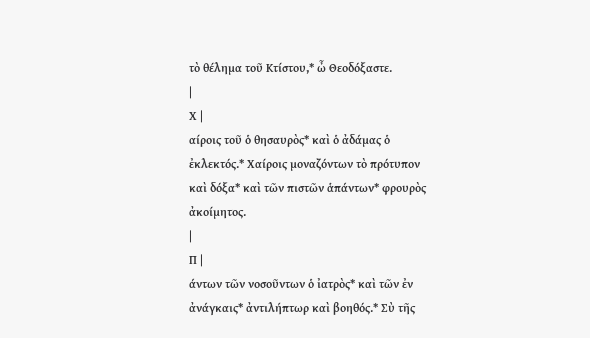τὸ θέλημα τοῦ Κτίστου,* ὦ Θεοδόξαστε.
|
Χ |
αίροις τοῦ ὁ θησαυρὸς* καὶ ὁ ἀδάμας ὁ ἐκλεκτός.* Χαίροις μοναζόντων τὸ πρότυπον καὶ δόξα* καὶ τῶν πιστῶν ἁπάντων* φρουρὸς ἀκοίμητος.
|
Π |
άντων τῶν νοσοῦντων ὁ ἰατρὸς* καὶ τῶν ἐν ἀνάγκαις* ἀντιλήπτωρ καὶ βοηθός.* Σὺ τῆς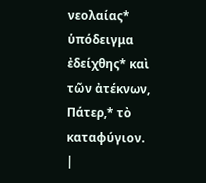νεολαίας* ὑπόδειγμα ἐδείχθης* καὶ τῶν ἀτέκνων, Πάτερ,* τὸ καταφύγιον.
|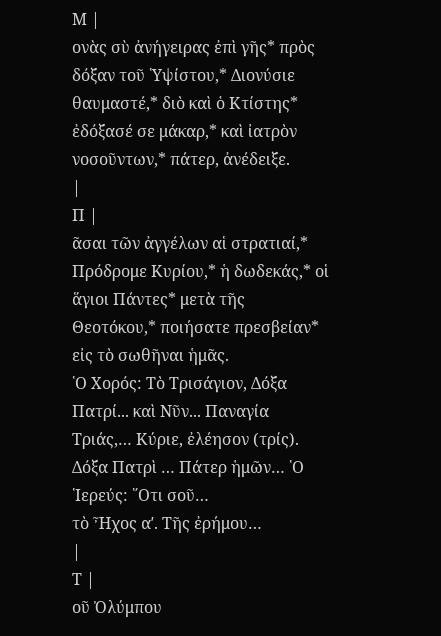Μ |
ονὰς σὺ ἀνήγειρας ἐπὶ γῆς* πρὸς δόξαν τοῦ ῾Υψίστου,* Διονύσιε θαυμαστέ,* διὸ καὶ ὁ Κτίστης* ἐδόξασέ σε μάκαρ,* καὶ ἰατρὸν νοσοῦντων,* πάτερ, ἀνέδειξε.
|
Π |
ᾶσαι τῶν ἀγγέλων αἱ στρατιαί,* Πρόδρομε Κυρίου,* ἡ δωδεκάς,* οἱ ἅγιοι Πάντες* μετὰ τῆς Θεοτόκου,* ποιήσατε πρεσβείαν* εἰς τὸ σωθῆναι ἡμᾶς.
῾Ο Χορός: Τὸ Τρισάγιον, Δόξα Πατρί... καὶ Νῦν... Παναγία Τριάς,… Κύριε, ἐλέησον (τρίς). Δόξα Πατρὶ … Πάτερ ἡμῶν… ῾Ο ῾Ιερεύς: ῞Οτι σοῦ…
τὸ Ἦχος αʹ. Τῆς ἐρήμου…
|
Τ |
οῦ Ὀλύμπου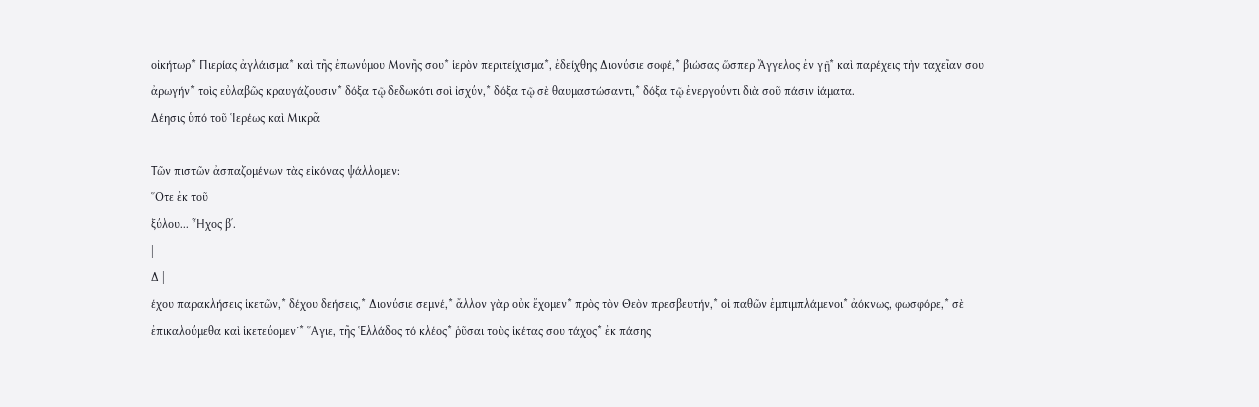οἰκήτωρ* Πιερίας ἀγλάισμα* καὶ τῆς ἐπωνύμου Μονῆς σου* ἱερὸν περιτείχισμα*, ἐδείχθης Διονύσιε σοφέ,* βιώσας ὥσπερ Ἄγγελος ἐν γῇ* καὶ παρέχεις τὴν ταχεῖαν σου ἀρωγήν* τοὶς εὐλαβῶς κραυγάζουσιν* δόξα τῷ δεδωκότι σοὶ ἰσχύν,* δόξα τῷ σὲ θαυμαστώσαντι,* δόξα τῷ ἐνεργούντι διὰ σοῦ πάσιν ἰάματα.
Δέησις ὑπό τοῦ ῾Ιερέως καὶ Μικρᾶ

Τῶν πιστῶν ἀσπαζομένων τὰς εἰκόνας ψάλλομεν:
῞Οτε ἐκ τοῦ
ξύλου... ῏Ηχος βʹ.
|
Δ |
έχου παρακλήσεις ἱκετῶν,* δέχου δεήσεις,* Διονύσιε σεμνέ,* ἄλλον γὰρ οὐκ ἔχομεν* πρὸς τὸν Θεὸν πρεσβευτήν,* οἱ παθῶν ἐμπιμπλάμενοι* ἀόκνως, φωσφόρε,* σὲ ἐπικαλούμεθα καὶ ἱκετεύομεν˙* ῞Αγιε, τῆς ῾Ελλάδος τό κλέος* ῥῦσαι τοὺς ἱκέτας σου τάχος* ἐκ πάσης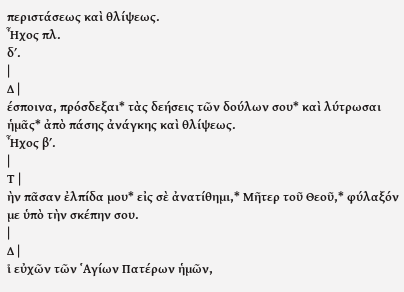περιστάσεως καὶ θλίψεως.
῏Ηχος πλ.
δʹ.
|
Δ |
έσποινα, πρόσδεξαι* τὰς δεήσεις τῶν δούλων σου* καὶ λύτρωσαι ἡμᾶς* ἀπὸ πάσης ἀνάγκης καὶ θλίψεως.
῏Ηχος βʹ.
|
Τ |
ὴν πᾶσαν ἐλπίδα μου* εἰς σὲ ἀνατίθημι,* Μῆτερ τοῦ Θεοῦ,* φύλαξόν με ὑπὸ τὴν σκέπην σου.
|
Δ |
ι̉ εὐχῶν τῶν ῾Αγίων Πατέρων ἡμῶν,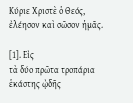Κύριε Χριστὲ ὁ Θεός, ἐλέησον καὶ σῶσον ἡμᾶς.

[1]. Εἰς
τὰ δύο πρῶτα τροπάρια ἑκάστης ᾠδῆς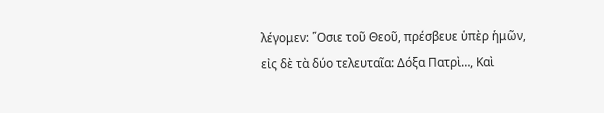λέγομεν: ῞Οσιε τοῦ Θεοῦ, πρέσβευε ὑπὲρ ἡμῶν,
εἰς δὲ τὰ δύο τελευταῖα: Δόξα Πατρὶ…, Καὶ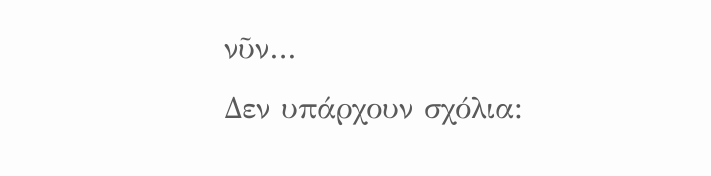νῦν…
Δεν υπάρχουν σχόλια: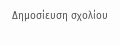Δημοσίευση σχολίου